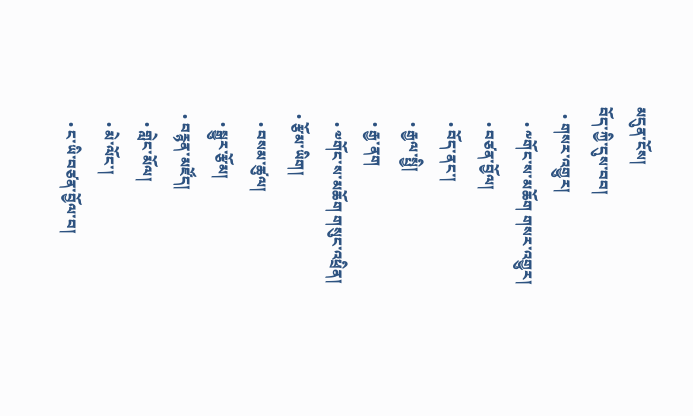མདུན་ངོས།
བོད་ཀྱི་དུས་བབ།
  • གསར་འགྱུར།
    • ༸གོང་ས་མཆོག གསར་འགྱུར།
    • བཙན་བྱོལ།
    • བོད་ནང་།
    • རྒྱལ་སྤྱི།
    • རྒྱ་ནག
    • ༧གོང་ས་མཆོག གསུང་འཕྲིན།
  • རྩོམ་ཡིག།
    • བསམ་ཚུལ།
    • སྒྱུར་རྩོམ།
  • བརྙན་མཛོད།
    • གླེང་མོལ།
    • མེ་ལོང་།
    • ང་ཡི་བཙན་བྱོལ་བ།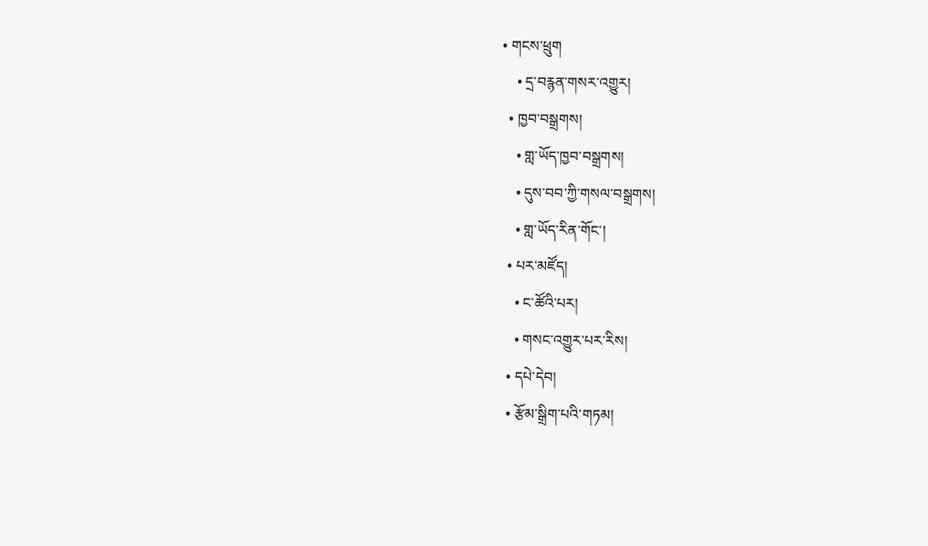• གངས་ཕྲུག
    • དྲ་བརྙན་གསར་འགྱུར།
  • ཁྱབ་བསྒྲགས།
    • གླ་ཡོད་ཁྱབ་བསྒྲགས།
    • དུས་བབ་ཀྱི་གསལ་བསྒྲགས།
    • གླ་ཡོད་རིན་གོང་།
  • པར་མཛོད།
    • ང་ཚོའི་པར།
    • གསང་འགྱུར་པར་རིས།
  • དཔེ་དེབ།
  • རྩོམ་སྒྲིག་པའི་གཏམ།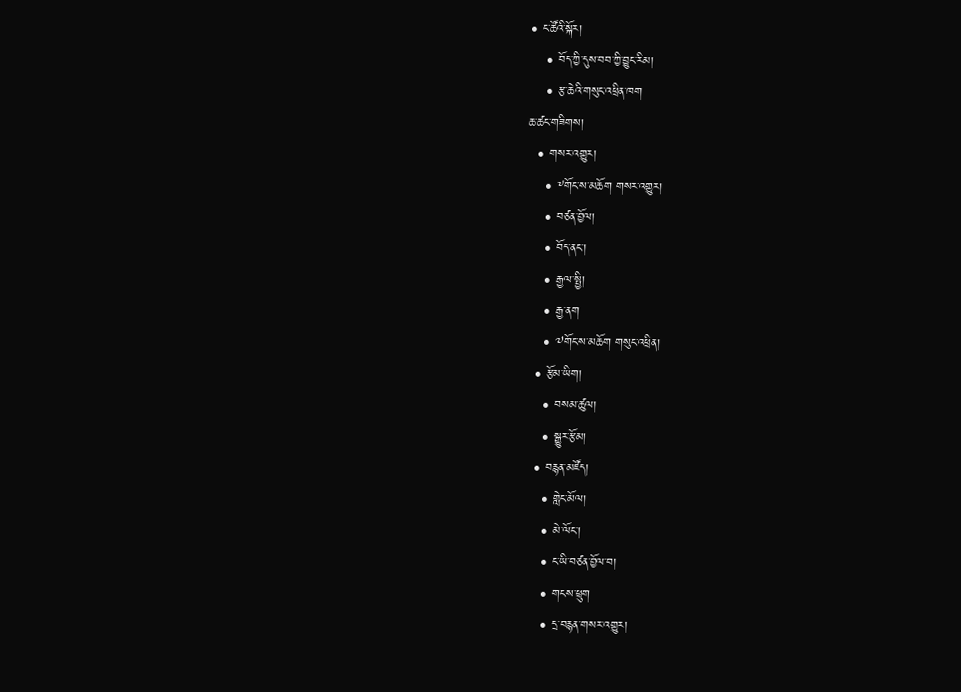• ང་ཚོའི་སྐོར།
    • བོད་ཀྱི་དུས་བབ་ཀྱི་བྱུང་རིམ།
    • རྩ་ཆེའི་གསུང་འཕྲིན་ཁག
ཆ་ཚང་གཟིགས།
  • གསར་འགྱུར།
    • ༸གོང་ས་མཆོག གསར་འགྱུར།
    • བཙན་བྱོལ།
    • བོད་ནང་།
    • རྒྱལ་སྤྱི།
    • རྒྱ་ནག
    • ༧གོང་ས་མཆོག གསུང་འཕྲིན།
  • རྩོམ་ཡིག།
    • བསམ་ཚུལ།
    • སྒྱུར་རྩོམ།
  • བརྙན་མཛོད།
    • གླེང་མོལ།
    • མེ་ལོང་།
    • ང་ཡི་བཙན་བྱོལ་བ།
    • གངས་ཕྲུག
    • དྲ་བརྙན་གསར་འགྱུར།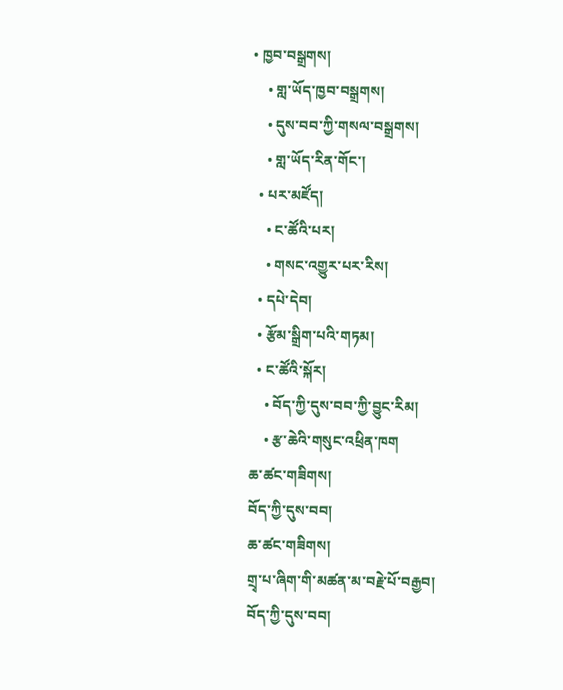• ཁྱབ་བསྒྲགས།
    • གླ་ཡོད་ཁྱབ་བསྒྲགས།
    • དུས་བབ་ཀྱི་གསལ་བསྒྲགས།
    • གླ་ཡོད་རིན་གོང་།
  • པར་མཛོད།
    • ང་ཚོའི་པར།
    • གསང་འགྱུར་པར་རིས།
  • དཔེ་དེབ།
  • རྩོམ་སྒྲིག་པའི་གཏམ།
  • ང་ཚོའི་སྐོར།
    • བོད་ཀྱི་དུས་བབ་ཀྱི་བྱུང་རིམ།
    • རྩ་ཆེའི་གསུང་འཕྲིན་ཁག
ཆ་ཚང་གཟིགས།
བོད་ཀྱི་དུས་བབ།
ཆ་ཚང་གཟིགས།
གྲྭ་པ་ཞིག་གི་མཚན་མ་བརྗེ་པོ་བརྒྱབ།
བོད་ཀྱི་དུས་བབ།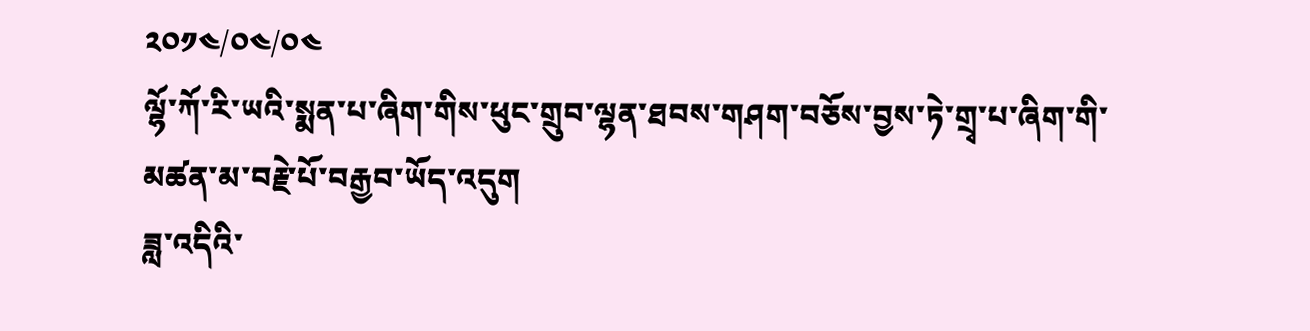༢༠༡༤/༠༤/༠༤
ལྷོ་ཀོ་རི་ཡའི་སྨན་པ་ཞིག་གིས་ཕུང་གྲུབ་ལྷན་ཐབས་གཤག་བཅོས་བྱས་ཏེ་གྲྭ་པ་ཞིག་གི་མཚན་མ་བརྗེ་པོ་བརྒྱབ་ཡོད་འདུག
ཟླ་འདིའི་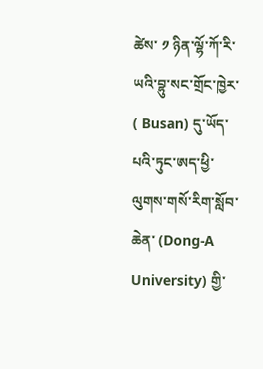ཚེས་ ༡ ཉིན་ལྷོ་ཀོ་རི་ཡའི་བྷུ་སང་གྲོང་ཁྱེར་ ( Busan) དུ་ཡོད་པའི་ཏུང་ཨད་ཕྱི་ལུགས་གསོ་རིག་སློབ་ཆེན་ (Dong-A University) གྱི་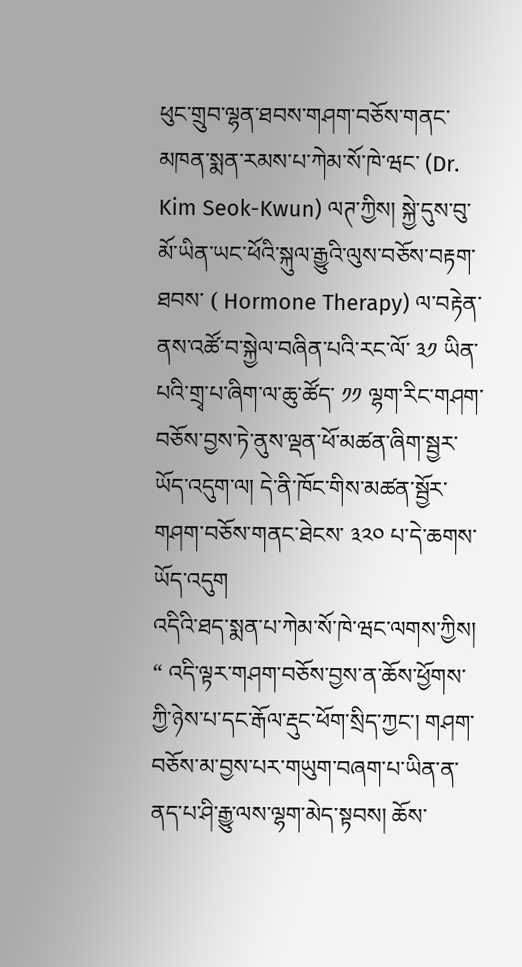ཕུང་གྲུབ་ལྷན་ཐབས་གཤག་བཅོས་གནང་མཁན་སྨན་རམས་པ་ཀེམ་སོ་ཁེ་ཝང་ (Dr. Kim Seok-Kwun) ལཊ་ཀྱིས། སྐྱེ་དུས་བུ་མོ་ཡིན་ཡང་ཕོའི་སྐུལ་རྒྱུའི་ལུས་བཅོས་བརྟག་ཐབས་ ( Hormone Therapy) ལ་བརྟེན་ནས་འཚོ་བ་སྐྱེལ་བཞིན་པའི་རང་ལོ་ ༣༡ ཡིན་པའི་གྲྭ་པ་ཞིག་ལ་ཆུ་ཚོད་ ༡༡ ལྷག་རིང་གཤག་བཅོས་བྱས་ཏེ་ནུས་ལྡན་ཕོ་མཚན་ཞིག་སྦྱར་ཡོད་འདུག་ལ། དེ་ནི་ཁོང་གིས་མཚན་སྦྱོར་གཤག་བཅོས་གནང་ཐེངས་ ༣༢༠ པ་དེ་ཆགས་ཡོད་འདུག
འདིའི་ཐད་སྨན་པ་ཀེམ་སོ་ཁེ་ཝང་ལགས་ཀྱིས། “ འདི་ལྟར་གཤག་བཅོས་བྱས་ན་ཆོས་ཕྱོགས་ཀྱི་ཉེས་པ་དང་རྒོལ་རྡུང་ཕོག་སྲིད་ཀྱང་། གཤག་བཅོས་མ་བྱས་པར་གཡུག་བཞག་པ་ཡིན་ན་ནད་པ་ཤི་རྒྱུ་ལས་ལྷག་མེད་སྟབས། ཆོས་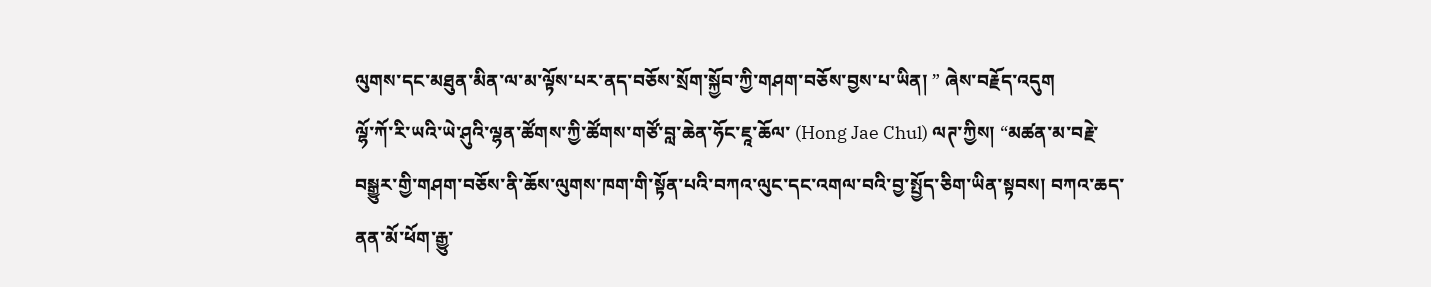ལུགས་དང་མཐུན་མིན་ལ་མ་ལྟོས་པར་ནད་བཅོས་སྲོག་སྐྱོབ་ཀྱི་གཤག་བཅོས་བྱས་པ་ཡིན། ” ཞེས་བརྗོད་འདུག
ལྷོ་ཀོ་རི་ཡའི་ཡེ་ཤུའི་ལྷན་ཚོགས་ཀྱི་ཚོགས་གཙོ་བླ་ཆེན་ཧོང་ཇཱ་ཆོལ་ (Hong Jae Chul) ལཊ་ཀྱིས། “མཚན་མ་བརྗེ་བསྒྱུར་གྱི་གཤག་བཅོས་ནི་ཆོས་ལུགས་ཁག་གི་སྟོན་པའི་བཀའ་ལུང་དང་འགལ་བའི་བྱ་སྤྱོད་ཅིག་ཡིན་སྟབས། བཀའ་ཆད་ནན་མོ་ཕོག་རྒྱུ་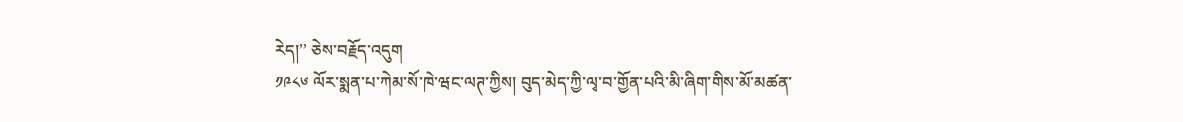རེད།’’ ཅེས་བརྗོད་འདུག
༡༩༨༦ ལོར་སྨན་པ་ཀེམ་སོ་ཁེ་ཝང་ལཊ་ཀྱིས། བུད་མེད་ཀྱི་ལྭ་བ་གྱོན་པའི་མི་ཞིག་གིས་མོ་མཚན་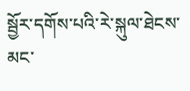སྦྱོར་དགོས་པའི་རེ་སྐུལ་ཐེངས་མང་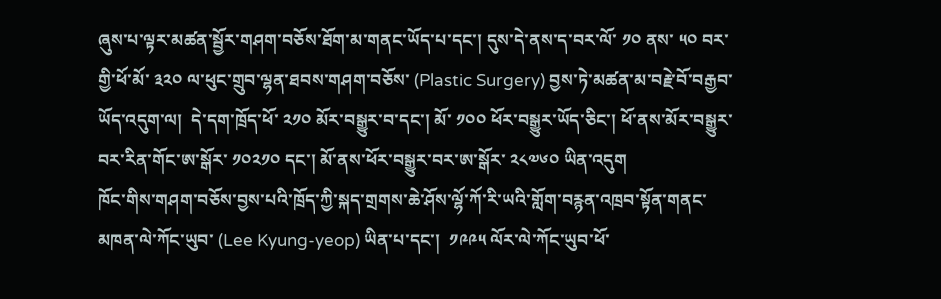ཞུས་པ་ལྟར་མཚན་སྦྱོར་གཤག་བཅོས་ཐོག་མ་གནང་ཡོད་པ་དང་། དུས་དེ་ནས་ད་བར་ལོ་ ༡༠ ནས་ ༥༠ བར་གྱི་ཕོ་མོ་ ༣༢༠ ལ་ཕུང་གྲུབ་ལྷན་ཐབས་གཤག་བཅོས་ (Plastic Surgery) བྱས་ཏེ་མཚན་མ་བརྗེ་བོ་བརྒྱབ་ཡོད་འདུག་ལ།  དེ་དག་ཁྲོད་ཕོ་ ༢༡༠ མོར་བསྒྱུར་བ་དང་། མོ་ ༡༠༠ ཕོར་བསྒྱུར་ཡོད་ཅིང་། ཕོ་ནས་མོར་བསྒྱུར་བར་རིན་གོང་ཨ་སྒོར་ ༡༠༢༡༠ དང་། མོ་ནས་ཕོར་བསྒྱུར་བར་ཨ་སྒོར་ ༢༨༧༦༠ ཡིན་འདུག
ཁོང་གིས་གཤག་བཅོས་བྱས་པའི་ཁྲོད་ཀྱི་སྐད་གྲགས་ཆེ་ཤོས་ལྷོ་ཀོ་རི་ཡའི་གློག་བརྙན་འཁྲབ་སྟོན་གནང་མཁན་ལེ་ཀོང་ཡུབ་ (Lee Kyung-yeop) ཡིན་པ་དང་།  ༡༩༩༥ ལོར་ལེ་ཀོང་ཡུབ་ཕོ་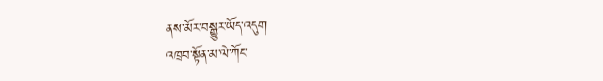ནས་མོར་བསྒྱུར་ཡོད་འདུག
འཁྲབ་སྟོན་མ་ལེ་ཀོང་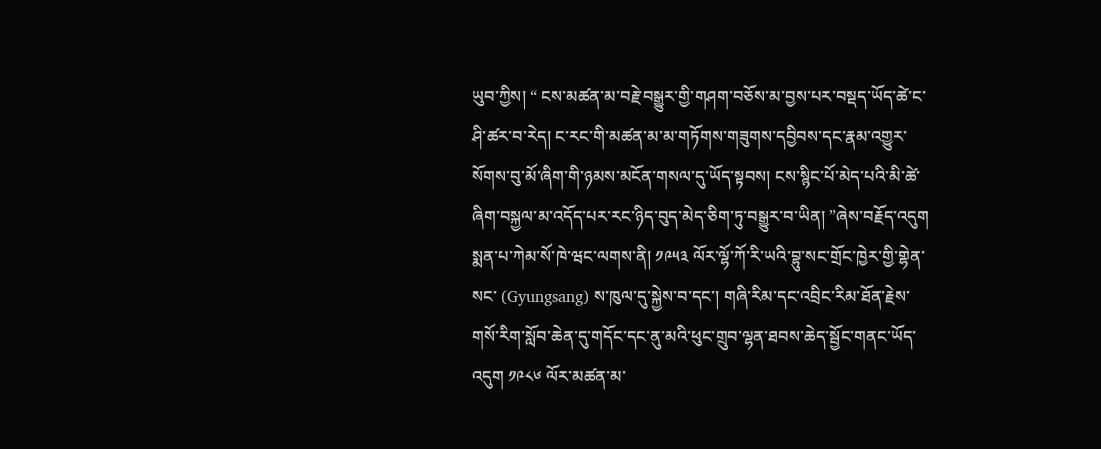ཡུབ་ཀྱིས། “ ངས་མཚན་མ་བརྗེ་བསྒྱུར་གྱི་གཤག་བཅོས་མ་བྱས་པར་བསྡད་ཡོད་ཚེ་ང་ཤི་ཚར་བ་རེད། ང་རང་གི་མཚན་མ་མ་གཏོགས་གཟུགས་དབྱིབས་དང་རྣམ་འགྱུར་སོགས་བུ་མོ་ཞིག་གི་ཉམས་མངོན་གསལ་དུ་ཡོད་སྟབས། ངས་སྙིང་པོ་མེད་པའི་མི་ཚེ་ཞིག་བསྐྱལ་མ་འདོད་པར་རང་ཉིད་བུད་མེད་ཅིག་ཏུ་བསྒྱུར་བ་ཡིན། ”ཞེས་བརྗོད་འདུག
སྨན་པ་ཀེམ་སོ་ཁེ་ཝང་ལགས་ནི། ༡༩༥༣ ལོར་ལྷོ་ཀོ་རི་ཡའི་བྷུ་སང་གྲོང་ཁྱེར་གྱི་གྷེན་སང་ (Gyungsang) ས་ཁུལ་དུ་སྐྱེས་བ་དང་། གཞི་རིམ་དང་འབྲིང་རིམ་ཐོན་རྗེས་གསོ་རིག་སློབ་ཆེན་དུ་གདོང་དང་ནུ་མའི་ཕུང་གྲུབ་ལྷན་ཐབས་ཆེད་སྦྱོང་གནང་ཡོད་འདུག ༡༩༨༦ ལོར་མཚན་མ་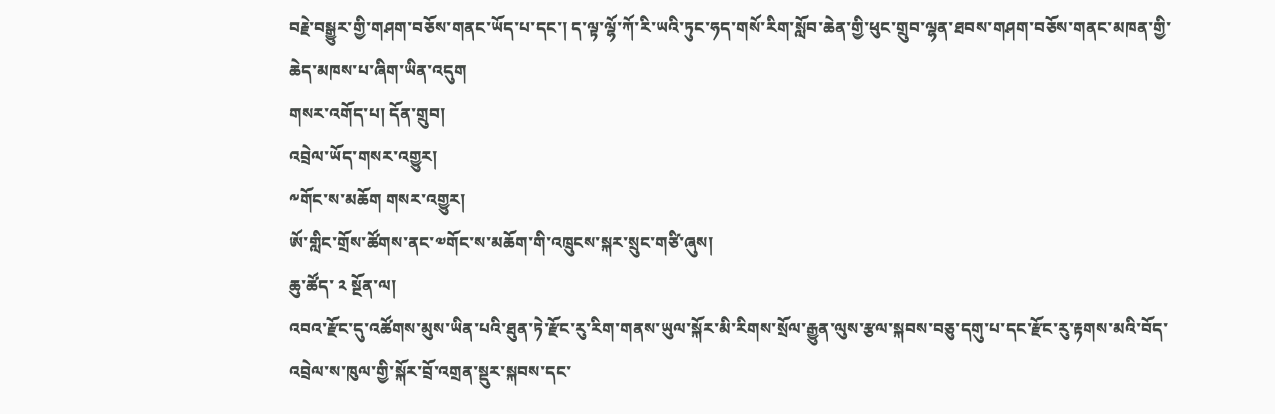བརྗེ་བསྒྱུར་གྱི་གཤག་བཅོས་གནང་ཡོད་པ་དང་། ད་ལྟ་ལྷོ་ཀོ་རི་ཡའི་ཏུང་ཧད་གསོ་རིག་སློབ་ཆེན་གྱི་ཕུང་གྲུབ་ལྷན་ཐབས་གཤག་བཅོས་གནང་མཁན་གྱི་ཆེད་མཁས་པ་ཞིག་ཡིན་འདུག
གསར་འགོད་པ། དོན་གྲུབ།
འབྲེལ་ཡོད་གསར་འགྱུར།
༸གོང་ས་མཆོག གསར་འགྱུར།
ཨོ་གླིང་གྲོས་ཚོགས་ནང་༧གོང་ས་མཆོག་གི་འཁྲུངས་སྐར་སྲུང་གཙི་ཞུས།
ཆུ་ཚོད་ ༢ སྔོན་ལ།
འབའ་རྫོང་དུ་འཚོགས་མུས་ཡིན་པའི་ཐུན་ཏེ་རྫོང་རུ་རིག་གནས་ཡུལ་སྐོར་མི་རིགས་སྲོལ་རྒྱུན་ལུས་རྩལ་སྐབས་བཅུ་དགུ་པ་དང་རྫོང་རུ་རྟགས་མའི་བོད་འབྲེལ་ས་ཁུལ་གྱི་སྐོར་བྲོ་འགྲན་སྡུར་སྐབས་དང་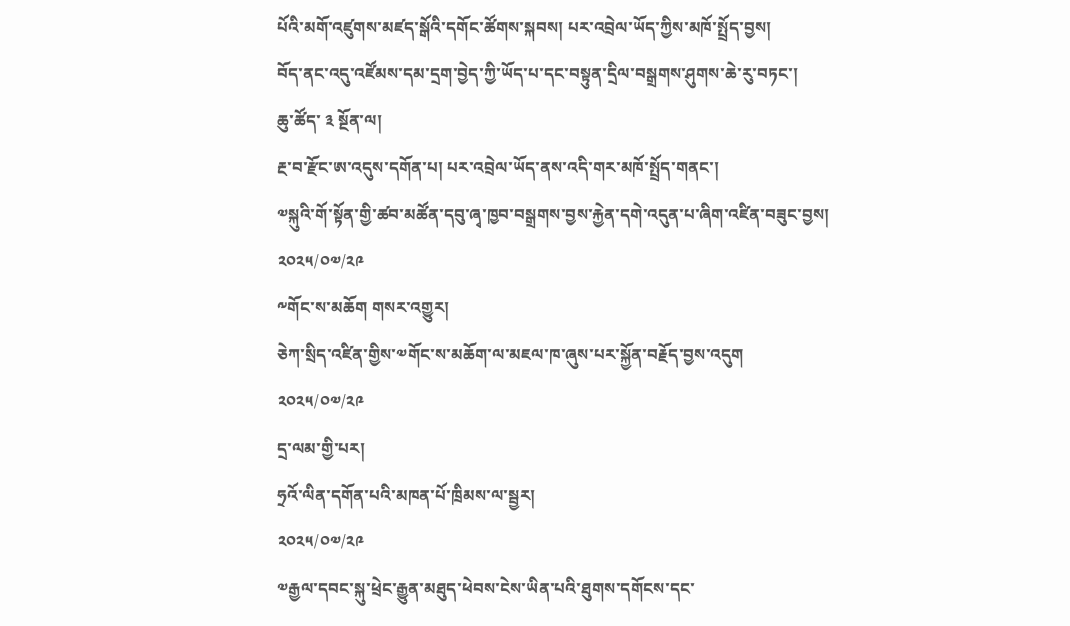པོའི་མགོ་འཛུགས་མཛད་སྒོའི་དགོང་ཚོགས་སྐབས། པར་འབྲེལ་ཡོད་ཀྱིས་མཁོ་སྤྲོད་བྱས།
བོད་ནང་འདུ་འཛོམས་དམ་དྲག་བྱེད་ཀྱི་ཡོད་པ་དང་བསྟུན་དྲིལ་བསྒྲགས་ཤུགས་ཆེ་རུ་བཏང་།
ཆུ་ཚོད་ ༣ སྔོན་ལ།
རྔ་བ་རྫོང་ཨ་འདུས་དགོན་པ། པར་འབྲེལ་ཡོད་ནས་འདི་གར་མཁོ་སྤྲོད་གནང་།
༧སྐུའི་གོ་སྟོན་གྱི་ཚབ་མཚོན་དབུ་ཞྭ་ཁྱབ་བསྒྲགས་བྱས་རྐྱེན་དགེ་འདུན་པ་ཞིག་འཛིན་བཟུང་བྱས།
༢༠༢༥/༠༧/༢༩
༸གོང་ས་མཆོག གསར་འགྱུར།
ཅེཀ་སྲིད་འཛིན་གྱིས་༧གོང་ས་མཆོག་ལ་མཇལ་ཁ་ཞུས་པར་སྐྱོན་བརྗོད་བྱས་འདུག
༢༠༢༥/༠༧/༢༩
དྲ་ལམ་གྱི་པར།
ཧྲའོ་ལིན་དགོན་པའི་མཁན་པོ་ཁྲིམས་ལ་སྦྱར།
༢༠༢༥/༠༧/༢༩
༧རྒྱལ་དབང་སྐུ་ཕྲེང་རྒྱུན་མཐུད་ཕེབས་ངེས་ཡིན་པའི་ཐུགས་དགོངས་དང་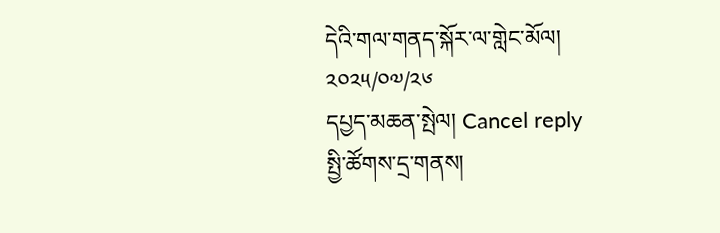དེའི་གལ་གནད་སྐོར་ལ་གླེང་མོལ།
༢༠༢༥/༠༧/༢༦
དཔྱད་མཆན་སྤེལ། Cancel reply
སྤྱི་ཚོགས་དྲ་གནས།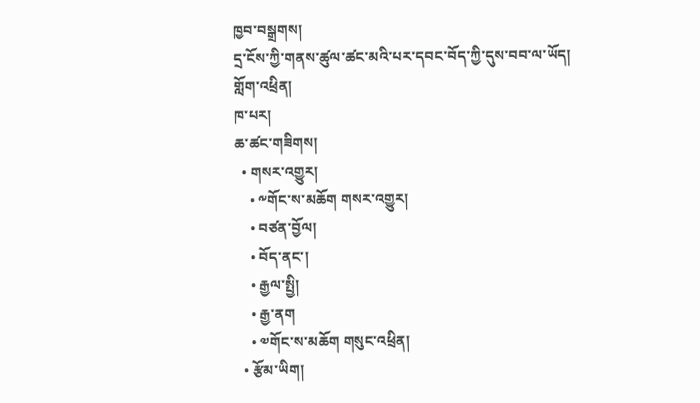ཁྱབ་བསྒྲགས།
དྲ་ངོས་ཀྱི་གནས་ཚུལ་ཚང་མའི་པར་དབང་བོད་ཀྱི་དུས་བབ་ལ་ཡོད།
གློག་འཕྲིན།
ཁ་པར།
ཆ་ཚང་གཟིགས།
  • གསར་འགྱུར།
    • ༸གོང་ས་མཆོག གསར་འགྱུར།
    • བཙན་བྱོལ།
    • བོད་ནང་།
    • རྒྱལ་སྤྱི།
    • རྒྱ་ནག
    • ༧གོང་ས་མཆོག གསུང་འཕྲིན།
  • རྩོམ་ཡིག།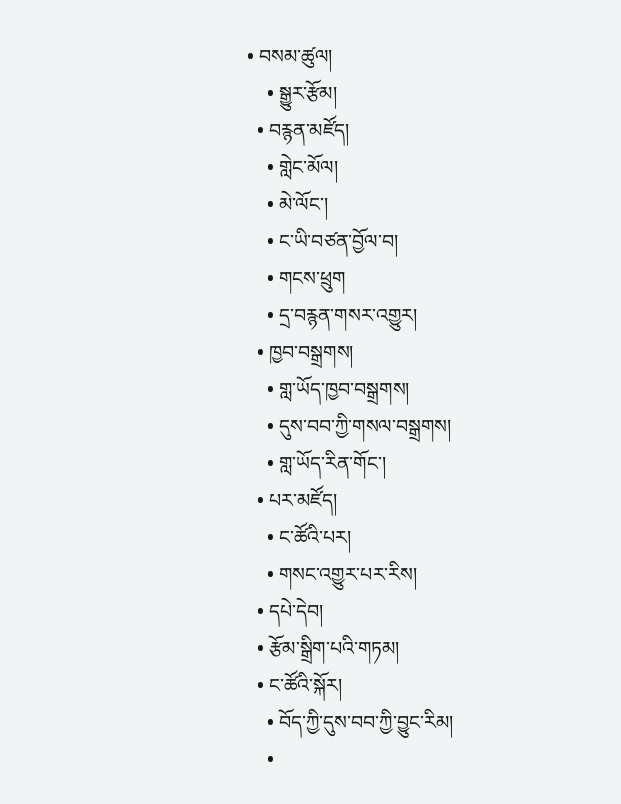• བསམ་ཚུལ།
    • སྒྱུར་རྩོམ།
  • བརྙན་མཛོད།
    • གླེང་མོལ།
    • མེ་ལོང་།
    • ང་ཡི་བཙན་བྱོལ་བ།
    • གངས་ཕྲུག
    • དྲ་བརྙན་གསར་འགྱུར།
  • ཁྱབ་བསྒྲགས།
    • གླ་ཡོད་ཁྱབ་བསྒྲགས།
    • དུས་བབ་ཀྱི་གསལ་བསྒྲགས།
    • གླ་ཡོད་རིན་གོང་།
  • པར་མཛོད།
    • ང་ཚོའི་པར།
    • གསང་འགྱུར་པར་རིས།
  • དཔེ་དེབ།
  • རྩོམ་སྒྲིག་པའི་གཏམ།
  • ང་ཚོའི་སྐོར།
    • བོད་ཀྱི་དུས་བབ་ཀྱི་བྱུང་རིམ།
    •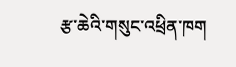རྩ་ཆེའི་གསུང་འཕྲིན་ཁག